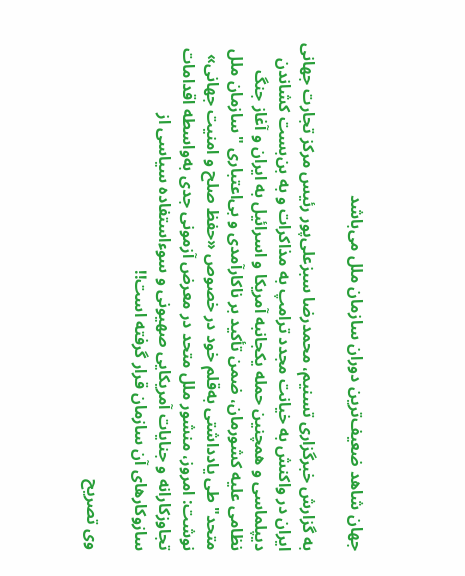جهان شاهد ضعیف‌ترین دوران سازمان ملل می‌باشد

به گزارش خبرگزاری تسنیم، محمدرضا سبزعلی‌پور رئیس مرکز تجارت جهانی ایران در واکنش به خیانت مجدد ترامپ به مذاکرات و به بن‌بست کشاندن دیپلماسی و همچنین حمله یکجانبه آمریکا و اسرائیل به ایران و آغاز جنگ نظامی علیه کشورمان، ضمن تأکید بر ناکارآمدی و بی‌اعتباری "سازمان ملل متحد" طی یادداشتی به‌قلم خود در خصوص «حفظ صلح و امنیت جهانی» نوشت: امروز، منشور ملل متحد در معرض آزمونی جدی به‌واسطه اقدامات تجاوزکارانه و جنایات آمریکایی صهیونی و سوء‌استفاده سیاسی از سازوکارهای آن سازمان قرار گرفته است!!

وی تصریح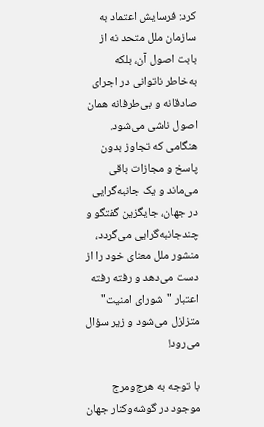کرد: فرسایش اعتماد به سازمان ملل متحد نه از بابت اصول آن، بلکه به‌خاطر ناتوانی در اجرای صادقانه و بی‌طرفانه همان اصول ناشی می‌شود. هنگامی که تجاوز بدون پاسخ و مجازات باقی می‌ماند و یک ‌جانبه‌گرایی در جهان، جایگزین گفتگو و چندجانبه‌گرایی می‌گردد، منشور ملل معنای خود را از دست می‌دهد و رفته رفته اعتبار "شورای امنیت" متزلزل می‌شود و زیر سؤال می‌رود!

با توجه به هرج‌ومرج موجود در گوشه‌وکنار جهان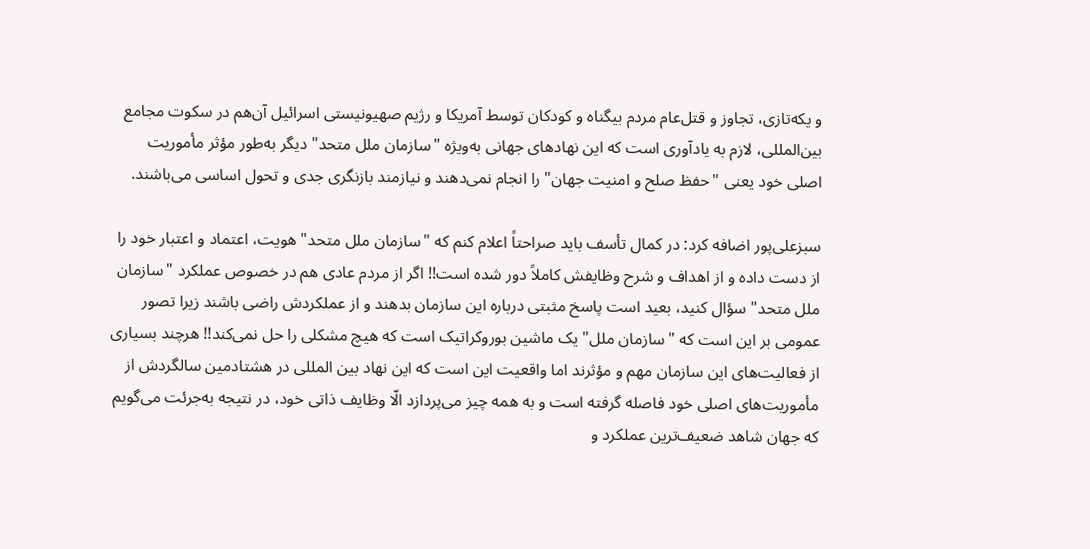و یکه‌تازی، تجاوز و قتل‌عام مردم بیگناه و کودکان توسط آمریکا و رژیم صهیونیستی اسرائیل آن‌هم در سکوت مجامع بین‌المللی، لازم به یادآوری است که این نهادهای جهانی به‌ویژه "سازمان ملل متحد" دیگر به‌طور مؤثر مأموریت اصلی خود یعنی "حفظ صلح و امنیت جهان" را انجام نمی‌دهند و نیازمند بازنگری جدی و تحول اساسی می‌باشند.

سبزعلی‌پور اضافه کرد: در کمال تأسف باید صراحتاً اعلام کنم که "سازمان ملل متحد" هویت، اعتماد و اعتبار خود را از دست داده و از اهداف و شرح وظایفش کاملاً دور شده است!! اگر از مردم عادی هم در خصوص عملکرد "سازمان ملل متحد" سؤال کنید، بعید است پاسخ مثبتی درباره این سازمان بدهند و از عملکردش راضی باشند زیرا تصور عمومی بر این است که "سازمان ملل" یک ماشین بوروکراتیک است که هیچ مشکلی را حل نمی‌کند!! هرچند بسیاری از فعالیت‌های این سازمان مهم و مؤثرند اما واقعیت این است که این نهاد بین المللی در هشتادمین سالگردش از مأموریت‌های اصلی خود فاصله گرفته است و به همه چیز می‌پردازد الّا وظایف ذاتی خود، در نتیجه به‌جرئت می‌گویم که جهان شاهد ضعیف‌ترین عملکرد و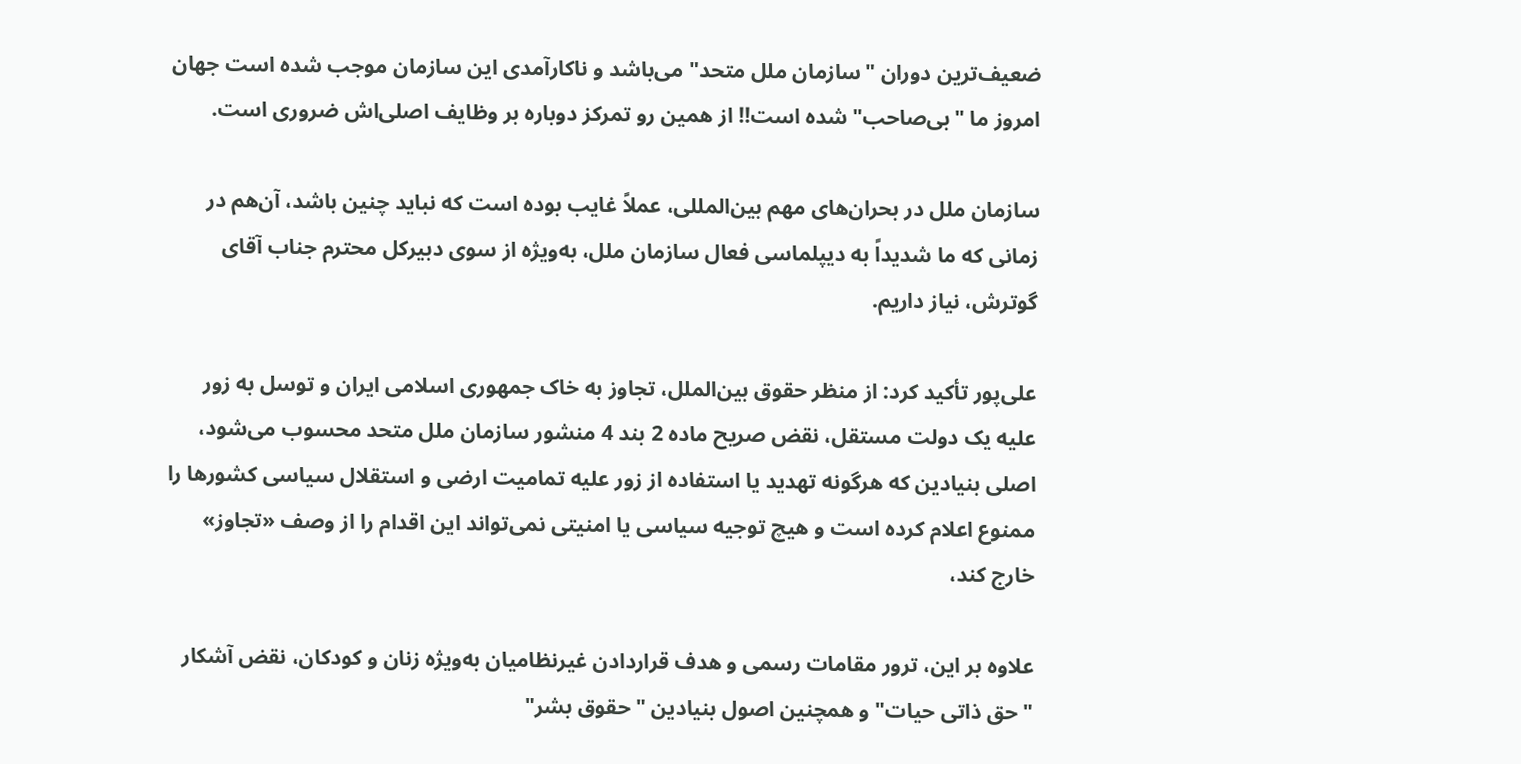ضعیف‌ترین دوران "سازمان ملل متحد" می‌باشد و ناکارآمدی این سازمان موجب شده است جهان امروز ما "بی‌صاحب" شده است!! از همین رو تمرکز دوباره بر وظایف اصلی‌اش ضروری است.

سازمان ملل در بحران‌‌های مهم بین‌المللی، عملاً غایب بوده است که نباید چنین باشد، آن‌هم در زمانی که ما شدیداً به دیپلماسی فعال سازمان ملل، به‌ویژه از سوی دبیرکل محترم جناب آقای گوترش، نیاز داریم.

علی‌پور تأکید کرد: از منظر حقوق بین‌الملل، تجاوز به خاک جمهوری اسلامی ایران و توسل به زور علیه یک دولت مستقل، نقض صریح ماده 2 بند 4 منشور سازمان ملل متحد محسوب می‌شود، اصلی بنیادین که هرگونه تهدید یا استفاده از زور علیه تمامیت ارضی و استقلال سیاسی کشورها را ممنوع اعلام کرده است و هیچ توجیه سیاسی یا امنیتی نمی‌تواند این اقدام را از وصف «تجاوز» خارج کند،

علاوه بر این، ترور مقامات رسمی و هدف قراردادن غیرنظامیان به‌ویژه زنان و کودکان، نقض آشکار "حق ذاتی حیات" و همچنین اصول بنیادین "حقوق بشر"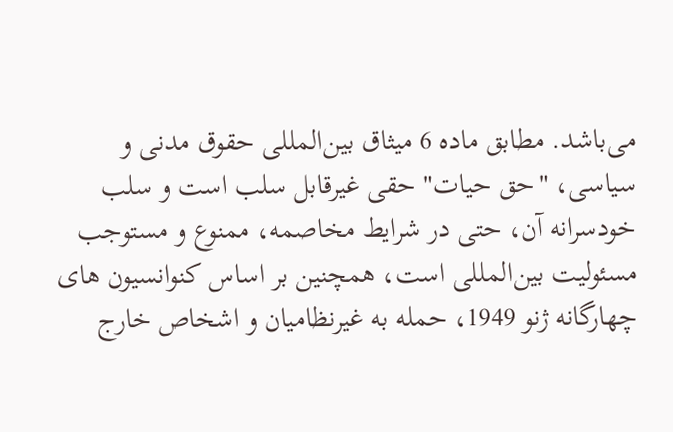می‌باشد. مطابق ماده 6 میثاق بین‌المللی حقوق مدنی و سیاسی، "حق حیات" حقی غیرقابل سلب است و سلب خودسرانه آن، حتی در شرایط مخاصمه، ممنوع و مستوجب مسئولیت بین‌المللی است، همچنین بر اساس کنوانسیون ‌های چهارگانه ژنو 1949، حمله به غیرنظامیان و اشخاص خارج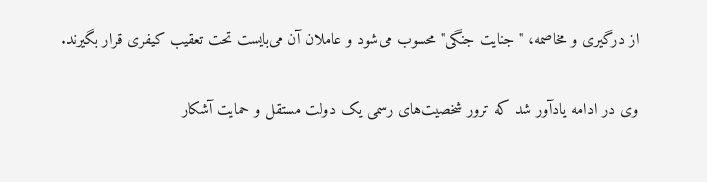از درگیری و مخاصمه، "جنایت جنگی" محسوب می‌شود و عاملان آن می‌بایست تحت تعقیب کیفری قرار بگیرند.

وی در ادامه یادآور شد که ترور شخصیت‌‌های رسمی یک دولت مستقل و حمایت آشکار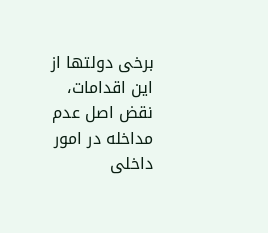برخی دولتها از این اقدامات، نقض اصل عدم مداخله در امور داخلی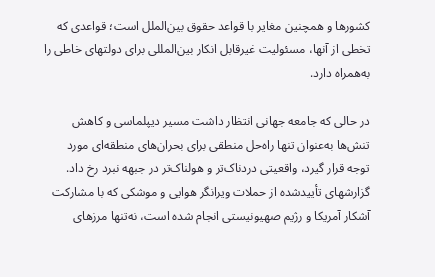کشورها و همچنین مغایر با قواعد حقوق بین‌الملل است؛ قواعدی که تخطی از آنها، مسئولیت غیرقابل انکار بین‌المللی برای دولتهای خاطی را به‌همراه دارد.

در حالی که جامعه جهانی انتظار داشت مسیر دیپلماسی و کاهش تنش‌ها به‌عنوان تنها راه‌حل منطقی برای بحران‌‌های منطقه‌ای مورد توجه قرار گیرد، واقعیتی دردناک‌تر و هولناک‌تر در جبهه نبرد رخ داد. گزارشهای تأییدشده از حملات ویرانگر هوایی و موشکی که با مشارکت آشکار آمریکا و رژیم صهیونیستی انجام شده است، نه‌تنها مرزهای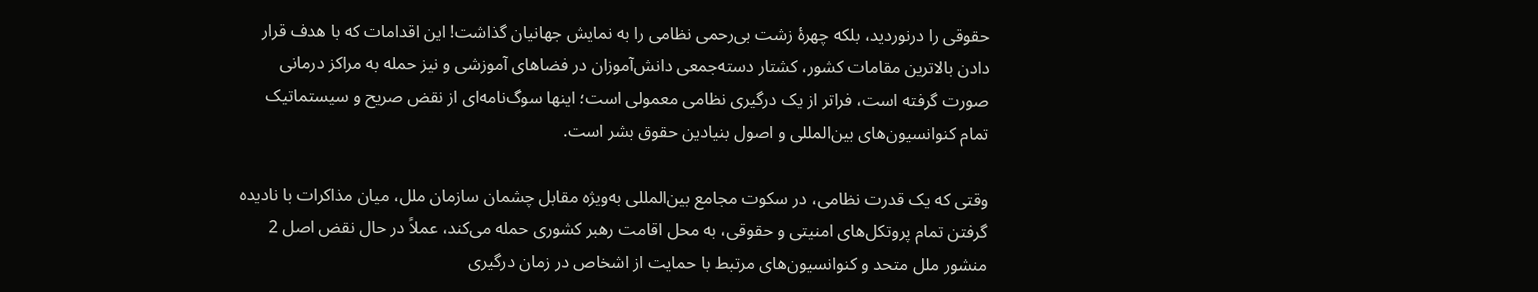حقوقی را درنوردید، بلکه چهرۀ زشت بی‌رحمی نظامی را به نمایش جهانیان گذاشت! این اقدامات که با هدف قرار دادن بالاترین مقامات کشور، کشتار دسته‌‌جمعی دانش‌آموزان در فضاهای آموزشی و نیز حمله به مراکز درمانی صورت گرفته است، فراتر از یک درگیری نظامی معمولی است؛ اینها سوگ‌نامه‌ای از نقض صریح و سیستماتیک تمام کنوانسیون‌‌های بین‌المللی و اصول بنیادین حقوق بشر است.

وقتی که یک قدرت نظامی، در سکوت مجامع بین‌المللی به‌ویژه مقابل چشمان سازمان ملل، میان مذاکرات با نادیده گرفتن تمام پروتکل‌های امنیتی و حقوقی، به محل اقامت رهبر کشوری حمله می‌کند، عملاً در حال نقض اصل 2 منشور ملل متحد و کنوانسیون‌های مرتبط با حمایت از اشخاص در زمان درگیری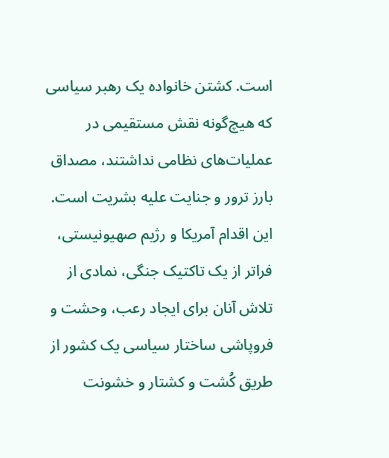است. کشتن خانواده یک رهبر سیاسی که هیچ‌گونه نقش مستقیمی در عملیات‌‌های نظامی نداشتند، مصداق بارز ترور و جنایت علیه بشریت است. این اقدام آمریکا و رژیم صهیونیستی، فراتر از یک تاکتیک جنگی، نمادی از تلاش آنان برای ایجاد رعب، وحشت و فروپاشی ساختار سیاسی یک کشور از طریق کُشت و کشتار و خشونت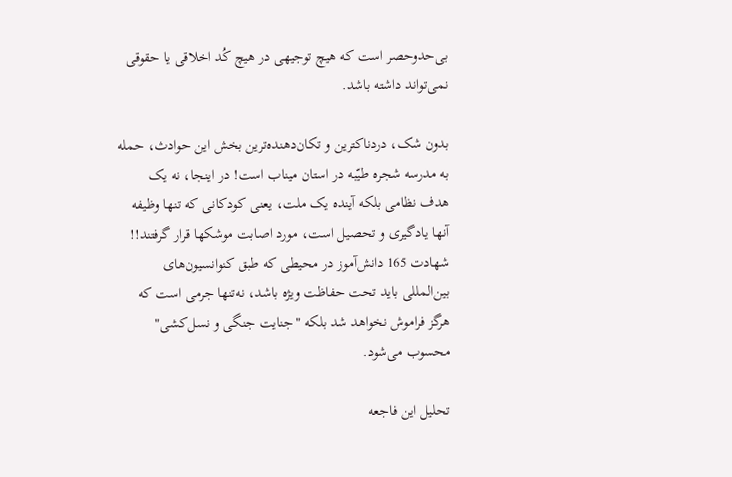بی‌حدو‌حصر است که هیچ توجیهی در هیچ کُد اخلاقی یا حقوقی نمی‌تواند داشته باشد.

بدون‌ شک، دردناکترین و تکان‌دهنده‌ترین بخش این حوادث، حمله به مدرسه شجره طیّبه در استان میناب است! در اینجا، نه یک هدف نظامی بلکه آینده یک ملت، یعنی کودکانی که تنها وظیفه آنها یادگیری و تحصیل است، مورد اصابت موشکها قرار گرفتند!! شهادت 165 دانش‌آموز در محیطی که طبق کنوانسیون‌های بین‌المللی باید تحت حفاظت ویژه باشد، نه‌تنها جرمی است که هرگز فراموش نخواهد شد بلکه "جنایت جنگی و نسل‌کشی" محسوب می‌شود.

تحلیل این فاجعه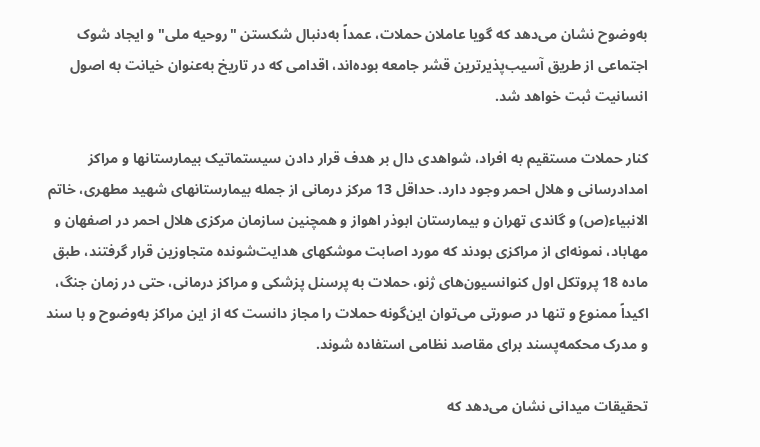به‌وضوح نشان می‌دهد که گویا عاملان حملات، عمداً به‌دنبال شکستن "روحیه ملی" و ایجاد شوک اجتماعی از طریق آسیب‌‌پذیرترین قشر جامعه بوده‌اند، اقدامی که در تاریخ به‌عنوان خیانت به اصول انسانیت ثبت خواهد شد.

کنار حملات مستقیم به افراد، شواهدی دال بر هدف قرار دادن سیستماتیک بیمارستانها و مراکز امدادرسانی و هلال احمر وجود دارد. حداقل 13 مرکز درمانی از جمله بیمارستانهای شهید مطهری، خاتم الانبیاء(ص) و گاندی تهران و بیمارستان ابوذر اهواز و همچنین سازمان مرکزی هلال احمر در اصفهان و مهاباد، نمونه‌ای از مراکزی بودند که مورد اصابت موشکهای هدایت‌‌شونده متجاوزین قرار گرفتند، طبق ماده 18 پروتکل اول کنوانسیون‌‌های ژنو، حملات به پرسنل پزشکی و مراکز درمانی، حتی در زمان جنگ، اکیداً ممنوع و تنها در صورتی می‌توان این‌گونه حملات را مجاز دانست که از این مراکز به‌وضوح و با سند و مدرک محکمه‌پسند برای مقاصد نظامی استفاده شوند.

تحقیقات میدانی نشان می‌دهد که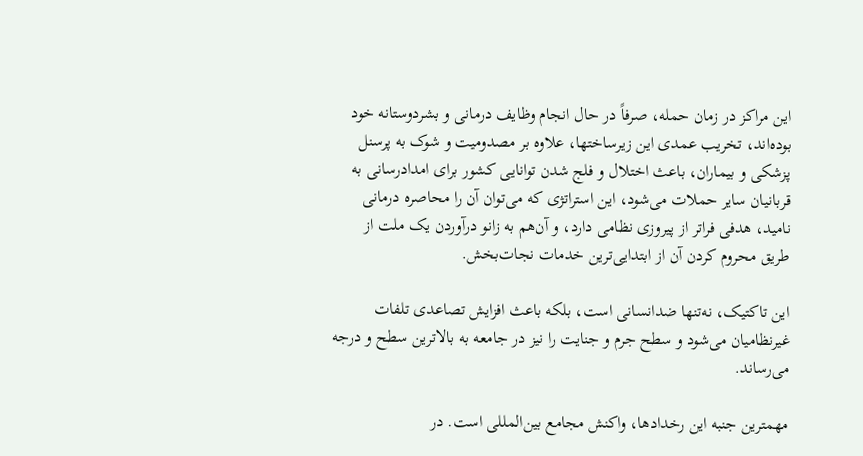این مراکز در زمان حمله، صرفاً در حال انجام وظایف درمانی و بشردوستانه خود بوده‌اند، تخریب عمدی این زیرساختها، علاوه بر مصدومیت و شوک به پرسنل پزشکی و بیماران، باعث اختلال و فلج شدن توانایی کشور برای امدادرسانی به قربانیان سایر حملات می‌شود، این استراتژی که می‌توان آن را محاصره درمانی نامید، هدفی فراتر از پیروزی نظامی دارد، و آن‌هم به زانو درآوردن یک ملت از طریق محروم کردن آن از ابتدایی‌ترین خدمات نجات‌بخش.

این تاکتیک، نه‌تنها ضدانسانی است، بلکه باعث افزایش تصاعدی تلفات غیرنظامیان می‌شود و سطح جرم و جنایت را نیز در جامعه به بالاترین سطح و درجه می‌رساند.

مهمترین جنبه این رخدادها، واکنش مجامع بین‌المللی است. در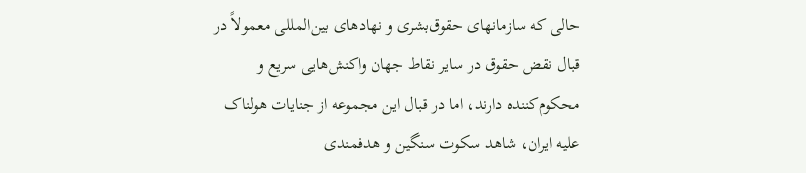حالی که سازمانهای حقوق‌بشری و نهادهای بین‌المللی معمولاً در قبال نقض حقوق در سایر نقاط جهان واکنش‌‌هایی سریع و محکوم‌کننده دارند، اما در قبال این مجموعه از جنایات هولناک علیه ایران، شاهد سکوت سنگین و هدفمندی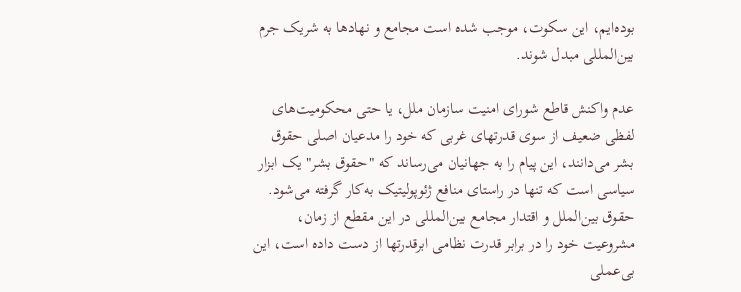بوده‌ایم، این سکوت، موجب شده است مجامع و نهادها به شریک جرم بین‌المللی مبدل شوند.

عدم واکنش قاطع شورای امنیت سازمان ملل، یا حتی محکومیت‌های لفظی ضعیف از سوی قدرتهای غربی که خود را مدعیان اصلی حقوق بشر می‌دانند، این پیام را به جهانیان می‌رساند که "حقوق بشر" یک ابزار سیاسی است که تنها در راستای منافع ژئوپولیتیک به‌کار گرفته می‌شود. حقوق بین‌الملل و اقتدار مجامع بین‌المللی در این مقطع از زمان، مشروعیت خود را در برابر قدرت نظامی ابرقدرتها از دست داده است، این بی‌عملی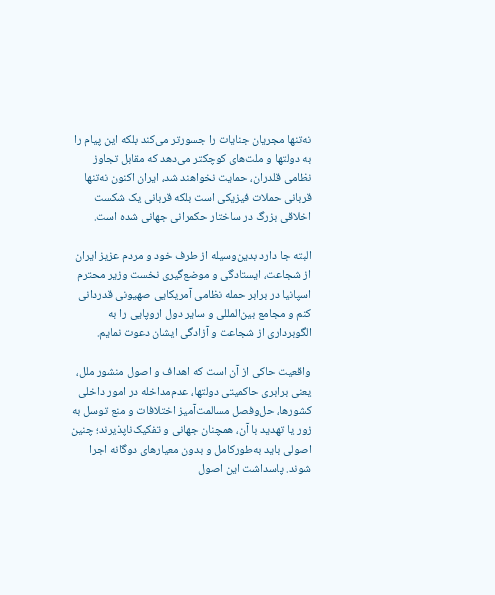نه‌تنها مجریان جنایات را جسورتر می‌کند بلکه این پیام را به دولتها و ملت‌های کوچکتر می‌دهد که مقابل تجاوز نظامی قلدران، حمایت نخواهند شد، ایران اکنون نه‌تنها قربانی حملات فیزیکی است بلکه قربانی یک شکست اخلاقی بزرگ در ساختار حکمرانی جهانی شده است.

البته جا دارد بدین‌وسیله از طرف خود و مردم عزیز ایران از شجاعت، ایستادگی و موضع‌گیری نخست وزیر محترم اسپانیا در برابر حمله نظامی آمریکایی صهیونی قدردانی کنم و مجامع بین‌المللی و سایر دول اروپایی را به الگوبرداری از شجاعت و آزادگی ایشان دعوت نمایم.

واقعیت حاکی از آن است که اهداف و اصول منشور ملل، یعنی برابری حاکمیتی دولتها، عدم‌مداخله در امور داخلی کشورها، حل‌‌وفصل مسالمت‌آمیز اختلافات و منع توسل به زور یا تهدید با آن، همچنان جهانی و تفکیک‌ناپذیرند؛ چنین اصولی باید به‌طورکامل و بدون معیارهای دوگانه اجرا شوند. پاسداشت این اصول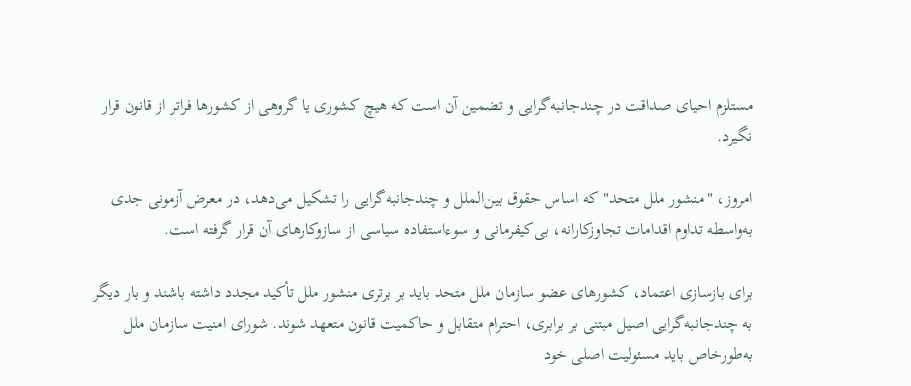مستلزم احیای صداقت در چندجانبه‌‌گرایی و تضمین آن است که هیچ کشوری یا گروهی از کشورها فراتر از قانون قرار نگیرد.

امروز، "منشور ملل متحد" که اساس حقوق بین‌الملل و چندجانبه‌گرایی را تشکیل می‌دهد، در معرض آزمونی جدی به‌واسطه تداوم اقدامات تجاوزکارانه، بی‌‌کیفرمانی و سوء‌استفاده سیاسی از سازوکارهای آن قرار گرفته است.

برای بازسازی اعتماد، کشورهای عضو سازمان ملل متحد باید بر برتری منشور ملل تأکید مجدد داشته باشند و بار دیگر به چندجانبه‌گرایی اصیل مبتنی بر برابری، احترام متقابل و حاکمیت قانون متعهد شوند. شورای امنیت سازمان ملل به‌طورخاص باید مسئولیت اصلی خود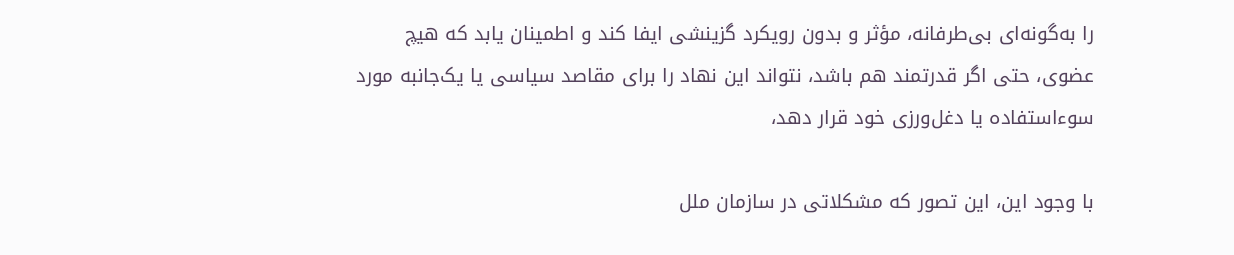را به‌‌گونه‌ای بی‌طرفانه، مؤثر و بدون رویکرد گزینشی ایفا کند و اطمینان یابد که هیچ عضوی، حتی اگر قدرتمند هم باشد، نتواند این نهاد را برای مقاصد سیاسی یا یک‌‌جانبه مورد سوء‌استفاده یا دغل‌ورزی خود قرار دهد،

با وجود این، این تصور که مشکلاتی در سازمان ملل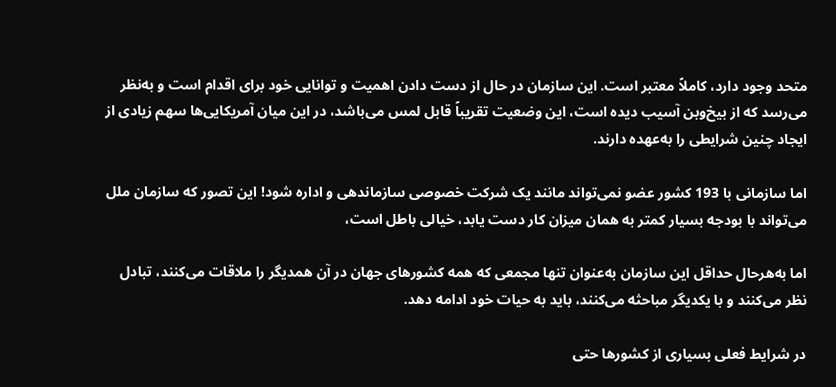متحد وجود دارد، کاملاً معتبر است. این سازمان در حال از دست دادن اهمیت و توانایی خود برای اقدام است و به‌نظر می‌رسد که از بیخ‌وبن آسیب دیده است، این وضعیت تقریباً قابل لمس می‌باشد، در این میان آمریکایی‌ها سهم زیادی از ایجاد چنین شرایطی را به‌عهده دارند.

اما سازمانی با 193 کشور عضو نمی‌تواند مانند یک شرکت خصوصی سازماندهی و اداره شود! این تصور که سازمان ملل می‌تواند با بودجه بسیار کمتر به همان میزان کار دست یابد، خیالی باطل است،

اما به‌هرحال حداقل این سازمان به‌عنوان تنها مجمعی که همه کشورهای جهان در آن همدیگر را ملاقات می‌کنند، تبادل نظر می‌کنند و با یکدیگر مباحثه می‌کنند، باید به حیات خود ادامه دهد.

در شرایط فعلی بسیاری از کشورها حتی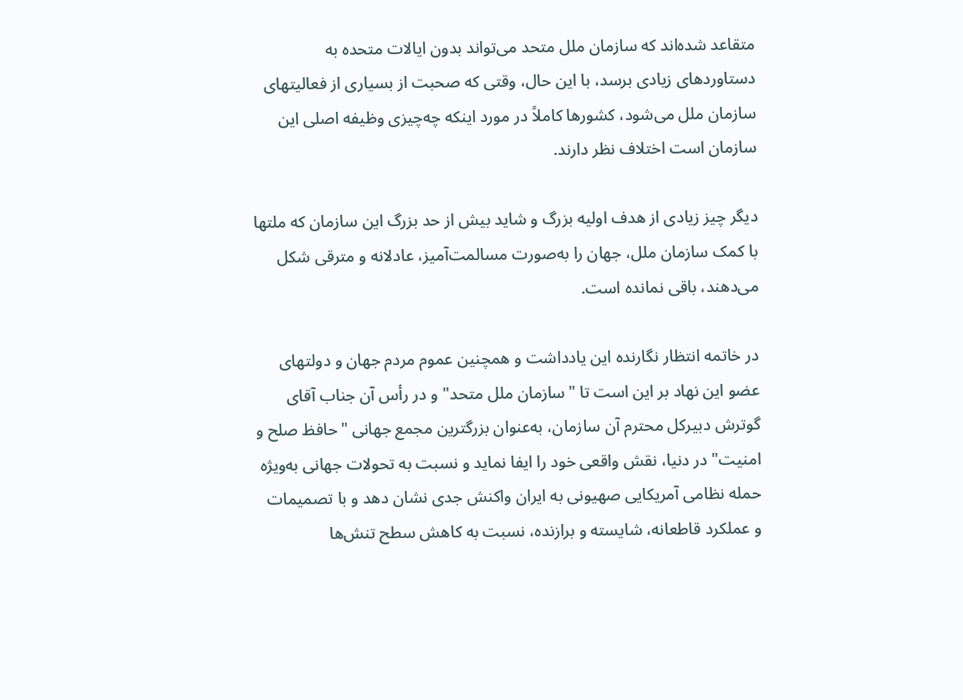متقاعد شده‌اند که سازمان ملل متحد می‌تواند بدون ایالات متحده به دستاوردهای زیادی برسد، با این حال، وقتی که صحبت از بسیاری از فعالیتهای سازمان ملل می‌شود، کشورها کاملاً در مورد اینکه چه‌چیزی وظیفه اصلی این سازمان است اختلاف نظر دارند.

دیگر چیز زیادی از هدف اولیه بزرگ و شاید بیش از حد بزرگ این سازمان که ملتها با کمک سازمان ملل، جهان را به‌صورت مسالمت‌آمیز، عادلانه و مترقی شکل می‌دهند، باقی نمانده است.

در خاتمه انتظار نگارنده این یادداشت و همچنین عموم مردم جهان و دولتهای عضو این نهاد بر این است تا "سازمان ملل متحد" و در رأس آن جناب آقای گوترش دبیرکل محترم آن سازمان، به‌عنوان بزرگترین مجمع جهانی "حافظ صلح و امنیت" در دنیا، نقش واقعی خود را ایفا نماید و نسبت به تحولات جهانی به‌ویژه حمله نظامی آمریکایی صهیونی به ایران واکنش جدی نشان دهد و با تصمیمات و عملکرد قاطعانه، شایسته و برازنده، نسبت به کاهش سطح تنش‌ها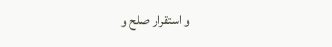و استقرار صلح و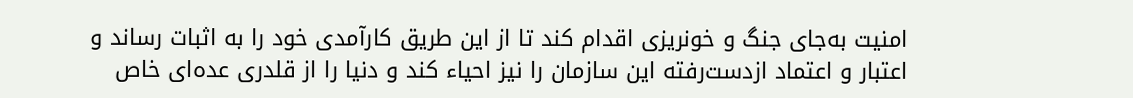امنیت به‌جای جنگ و خونریزی اقدام کند تا از این طریق کارآمدی خود را به اثبات رساند و اعتبار و اعتماد ازدست‌رفته این سازمان را نیز احیاء کند و دنیا را از قلدری عده‌ای خاص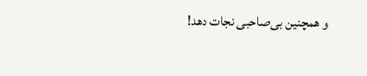و همچنین بی‌صاحبی نجات دهد!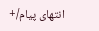انتهای پیام/+